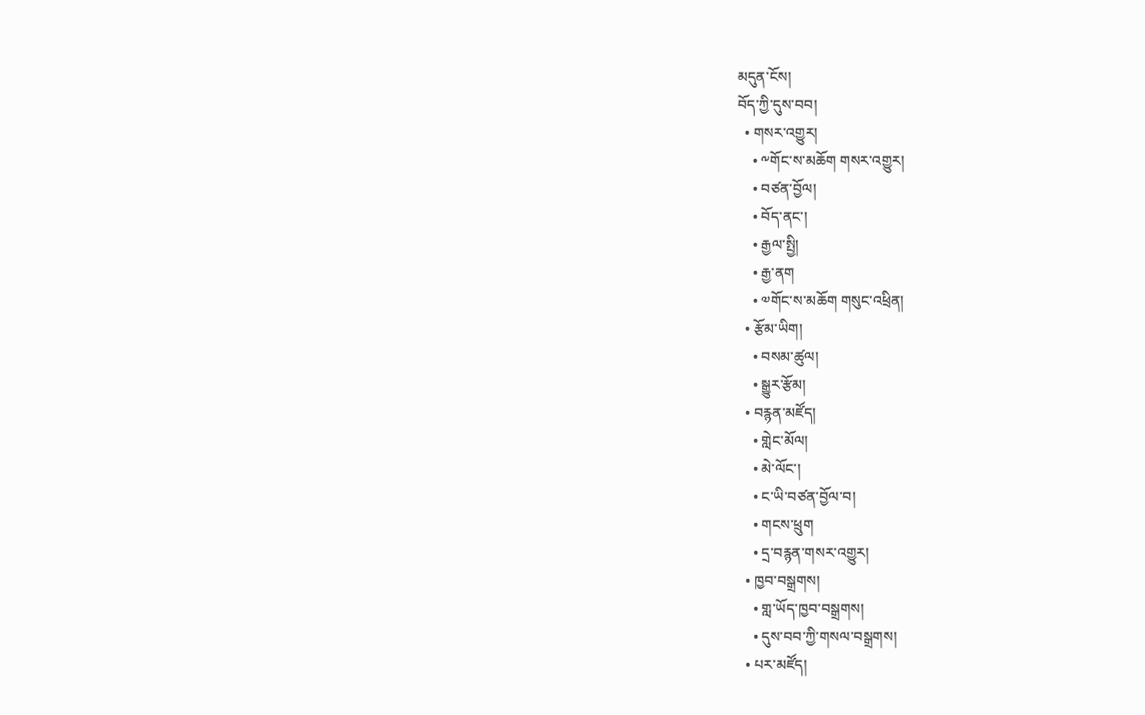མདུན་ངོས།
བོད་ཀྱི་དུས་བབ།
  • གསར་འགྱུར།
    • ༸གོང་ས་མཆོག གསར་འགྱུར།
    • བཙན་བྱོལ།
    • བོད་ནང་།
    • རྒྱལ་སྤྱི།
    • རྒྱ་ནག
    • ༧གོང་ས་མཆོག གསུང་འཕྲིན།
  • རྩོམ་ཡིག།
    • བསམ་ཚུལ།
    • སྒྱུར་རྩོམ།
  • བརྙན་མཛོད།
    • གླེང་མོལ།
    • མེ་ལོང་།
    • ང་ཡི་བཙན་བྱོལ་བ།
    • གངས་ཕྲུག
    • དྲ་བརྙན་གསར་འགྱུར།
  • ཁྱབ་བསྒྲགས།
    • གླ་ཡོད་ཁྱབ་བསྒྲགས།
    • དུས་བབ་ཀྱི་གསལ་བསྒྲགས།
  • པར་མཛོད།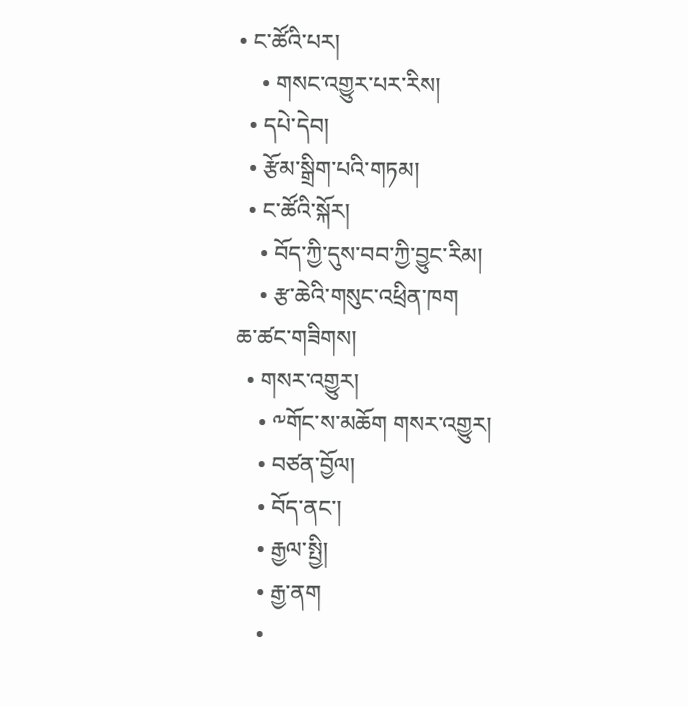• ང་ཚོའི་པར།
    • གསང་འགྱུར་པར་རིས།
  • དཔེ་དེབ།
  • རྩོམ་སྒྲིག་པའི་གཏམ།
  • ང་ཚོའི་སྐོར།
    • བོད་ཀྱི་དུས་བབ་ཀྱི་བྱུང་རིམ།
    • རྩ་ཆེའི་གསུང་འཕྲིན་ཁག
ཆ་ཚང་གཟིགས།
  • གསར་འགྱུར།
    • ༸གོང་ས་མཆོག གསར་འགྱུར།
    • བཙན་བྱོལ།
    • བོད་ནང་།
    • རྒྱལ་སྤྱི།
    • རྒྱ་ནག
    •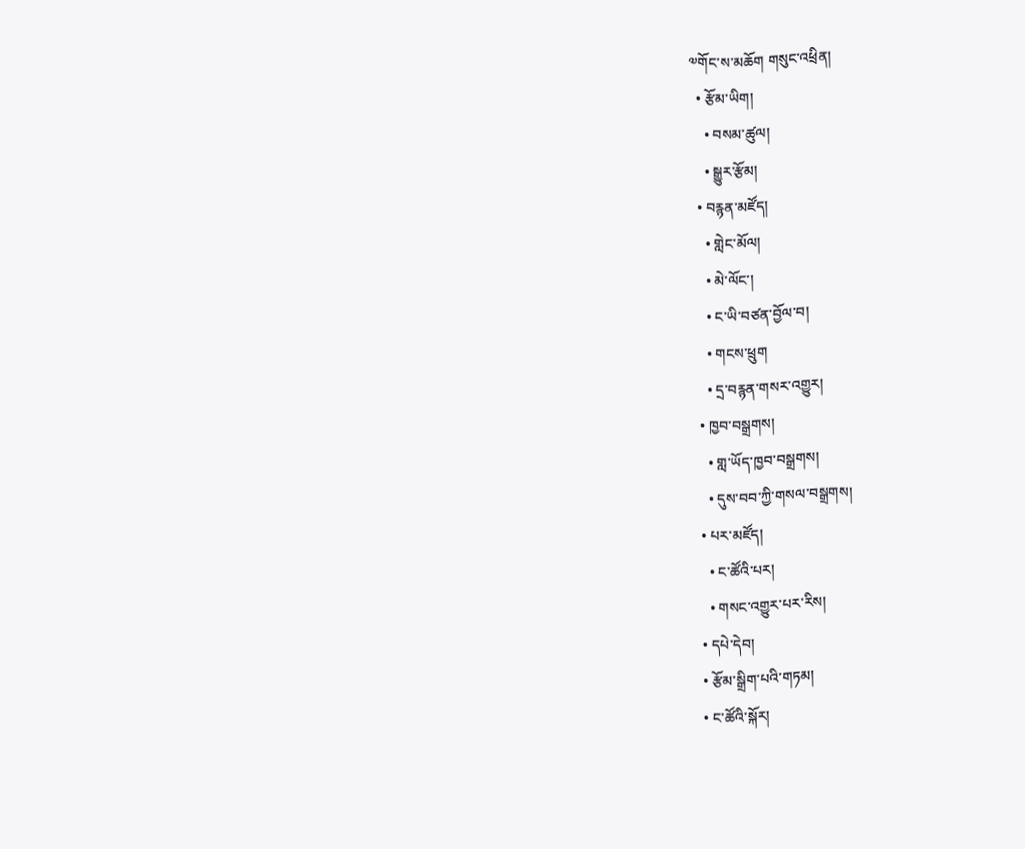༧གོང་ས་མཆོག གསུང་འཕྲིན།
  • རྩོམ་ཡིག།
    • བསམ་ཚུལ།
    • སྒྱུར་རྩོམ།
  • བརྙན་མཛོད།
    • གླེང་མོལ།
    • མེ་ལོང་།
    • ང་ཡི་བཙན་བྱོལ་བ།
    • གངས་ཕྲུག
    • དྲ་བརྙན་གསར་འགྱུར།
  • ཁྱབ་བསྒྲགས།
    • གླ་ཡོད་ཁྱབ་བསྒྲགས།
    • དུས་བབ་ཀྱི་གསལ་བསྒྲགས།
  • པར་མཛོད།
    • ང་ཚོའི་པར།
    • གསང་འགྱུར་པར་རིས།
  • དཔེ་དེབ།
  • རྩོམ་སྒྲིག་པའི་གཏམ།
  • ང་ཚོའི་སྐོར།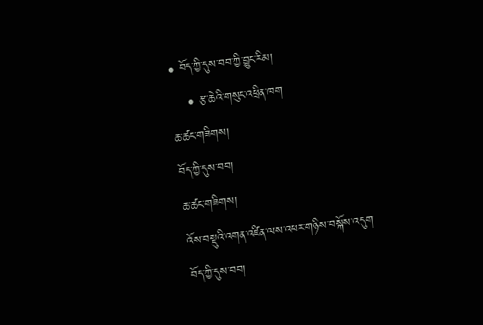• བོད་ཀྱི་དུས་བབ་ཀྱི་བྱུང་རིམ།
    • རྩ་ཆེའི་གསུང་འཕྲིན་ཁག
ཆ་ཚང་གཟིགས།
བོད་ཀྱི་དུས་བབ།
ཆ་ཚང་གཟིགས།
འོས་བསྡུའི་འགན་འཛིན་ལས་འཕར་གཉིས་བསྐོས་འདུག
བོད་ཀྱི་དུས་བབ།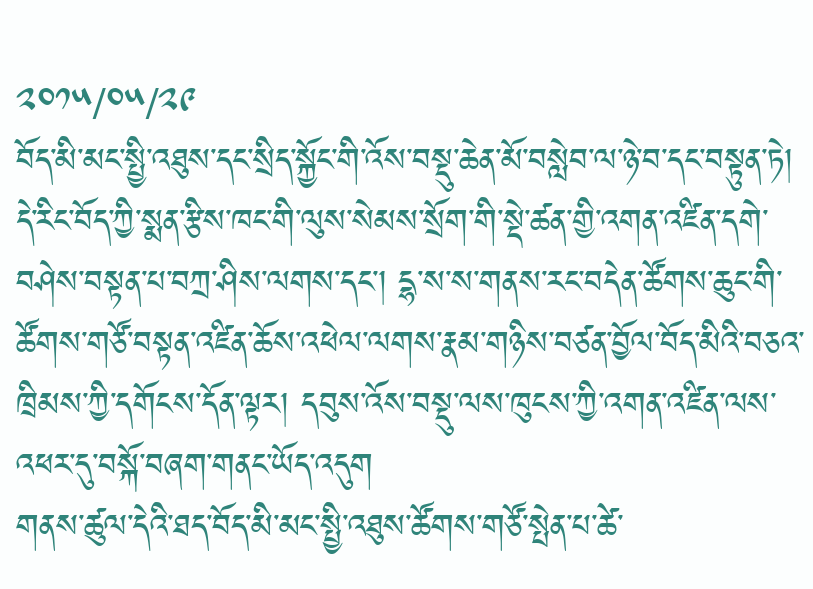༢༠༡༥/༠༥/༢༩
བོད་མི་མང་སྤྱི་འཐུས་དང་སྲིད་སྐྱོང་གི་འོས་བསྡུ་ཆེན་མོ་བསླེབ་ལ་ཉེ་བ་དང་བསྟུན་ཏེ།  དེ་རིང་བོད་ཀྱི་སྨན་རྩིས་ཁང་གི་ལུས་སེམས་སྲོག་གི་སྡེ་ཚན་གྱི་འགན་འཛིན་དགེ་བཤེས་བསྟན་པ་བཀྲ་ཤིས་ལགས་དང་། དྷ་ས་ས་གནས་རང་བདེན་ཚོགས་ཆུང་གི་ཚོགས་གཙོ་བསྟན་འཛིན་ཆོས་འཕེལ་ལགས་རྣམ་གཉིས་བཙན་བྱོལ་བོད་མིའི་བཅའ་ཁྲིམས་ཀྱི་དགོངས་དོན་ལྟར། དབུས་འོས་བསྡུ་ལས་ཁུངས་ཀྱི་འགན་འཛིན་ལས་འཕར་དུ་བསྐོ་བཞག་གནང་ཡོད་འདུག
གནས་ཚུལ་དེའི་ཐད་བོད་མི་མང་སྤྱི་འཐུས་ཚོགས་གཙོ་སྤེན་པ་ཚེ་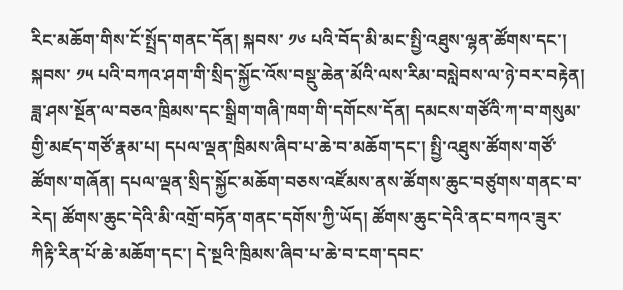རིང་མཆོག་གིས་ངོ་སྤྲོད་གནང་དོན། སྐབས་ ༡༦ པའི་བོད་མི་མང་སྤྱི་འཐུས་ལྷན་ཚོགས་དང་། སྐབས་ ༡༥ པའི་བཀའ་ཤག་གི་སྲིད་སྐྱོང་འོས་བསྡུ་ཆེན་མོའི་ལས་རིམ་བསླེབས་ལ་ཉེ་བར་བརྟེན། ཟླ་ཤས་སྔོན་ལ་བཅའ་ཁྲིམས་དང་སྒྲིག་གཞི་ཁག་གི་དགོངས་དོན། དམངས་གཙོའི་ཀ་བ་གསུམ་གྱི་མཛད་གཙོ་རྣམ་པ། དཔལ་ལྡན་ཁྲིམས་ཞིབ་པ་ཆེ་བ་མཆོག་དང་། སྤྱི་འཐུས་ཚོགས་གཙོ་ཚོགས་གཞོན། དཔལ་ལྡན་སྲིད་སྐྱོང་མཆོག་བཅས་འཛོམས་ནས་ཚོགས་ཆུང་བཙུགས་གནང་བ་རེད། ཚོགས་ཆུང་དེའི་མི་འགྲོ་བཏོན་གནང་དགོས་ཀྱི་ཡོད། ཚོགས་ཆུང་དེའི་ནང་བཀའ་ཟུར་ཀིརྟི་རིན་པོ་ཆེ་མཆོག་དང་། དེ་སྔའི་ཁྲིམས་ཞིབ་པ་ཆེ་བ་ངག་དབང་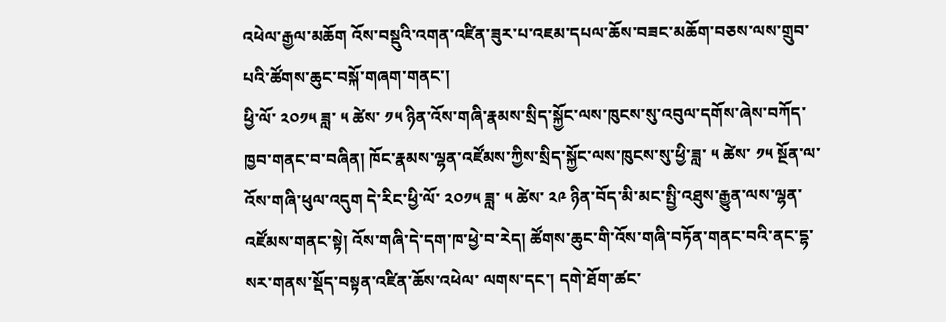འཕེལ་རྒྱལ་མཆོག འོས་བསྡུའི་འགན་འཛིན་ཟུར་པ་འཇམ་དཔལ་ཆོས་བཟང་མཆོག་བཅས་ལས་གྲུབ་པའི་ཚོགས་ཆུང་བསྐོ་གཞག་གནང་།
ཕྱི་ལོ་ ༢༠༡༥ ཟླ་ ༥ ཚེས་ ༡༥ ཉིན་འོས་གཞི་རྣམས་སྲིད་སྐྱོང་ལས་ཁུངས་སུ་འབུལ་དགོས་ཞེས་བཀོད་ཁྱབ་གནང་བ་བཞིན། ཁོང་རྣམས་ལྷན་འཛོམས་ཀྱིས་སྲིད་སྐྱོང་ལས་ཁུངས་སུ་ཕྱི་ཟླ་ ༥ ཚེས་ ༡༥ སྔོན་ལ་འོས་གཞི་ཕུལ་འདུག དེ་རིང་ཕྱི་ལོ་ ༢༠༡༥ ཟླ་ ༥ ཚེས་ ༢༩ ཉིན་བོད་མི་མང་སྤྱི་འཐུས་རྒྱུན་ལས་ལྷན་འཛོམས་གནང་སྟེ། འོས་གཞི་དེ་དག་ཁ་ཕྱེ་བ་རེད། ཚོགས་ཆུང་གི་འོས་གཞི་བཏོན་གནང་བའི་ནང་དྷ་སར་གནས་སྡོད་བསྟན་འཛིན་ཆོས་འཕེལ་ ལགས་དང་། དགེ་ཐོག་ཚང་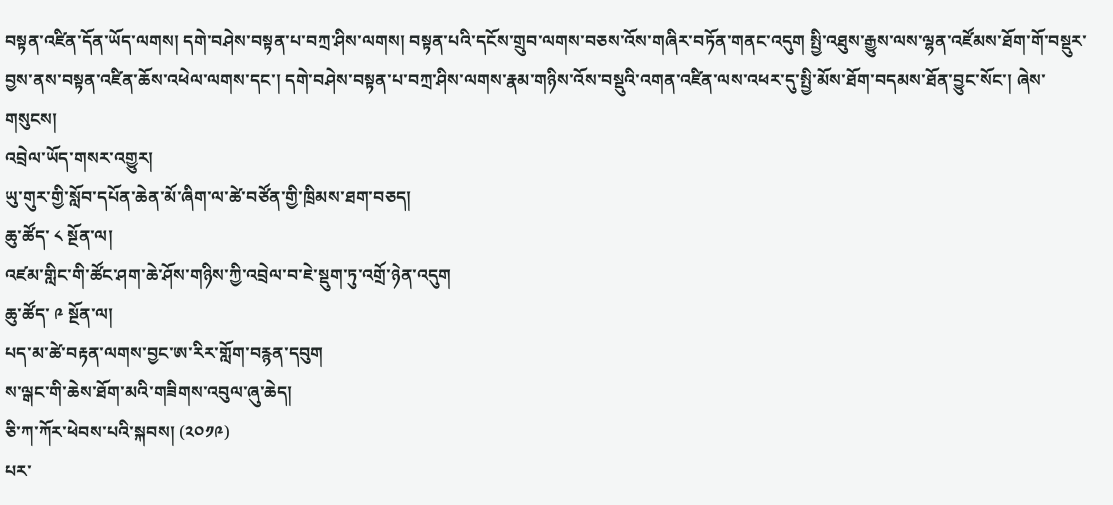བསྟན་འཛིན་དོན་ཡོད་ལགས། དགེ་བཤེས་བསྟན་པ་བཀྲ་ཤིས་ལགས། བསྟན་པའི་དངོས་གྲུབ་ལགས་བཅས་འོས་གཞིར་བཏོན་གནང་འདུག སྤྱི་འཐུས་རྒྱུས་ལས་ལྷན་འཛོམས་ཐོག་གོ་བསྡུར་བྱས་ནས་བསྟན་འཛིན་ཆོས་འཕེལ་ལགས་དང་། དགེ་བཤེས་བསྟན་པ་བཀྲ་ཤིས་ལགས་རྣམ་གཉིས་འོས་བསྡུའི་འགན་འཛིན་ལས་འཕར་དུ་སྤྱི་མོས་ཐོག་བདམས་ཐོན་བྱུང་སོང་། ཞེས་གསུངས།
འབྲེལ་ཡོད་གསར་འགྱུར།
ཡུ་གུར་གྱི་སློབ་དཔོན་ཆེན་མོ་ཞིག་ལ་ཚེ་བཙོན་གྱི་ཁྲིམས་ཐག་བཅད།
ཆུ་ཚོད་ ༨ སྔོན་ལ།
འཛམ་གླིང་གི་ཚོང་ཤག་ཆེ་ཤོས་གཉིས་ཀྱི་འབྲེལ་བ་ཇེ་སྡུག་ཏུ་འགྲོ་ཉེན་འདུག
ཆུ་ཚོད་ ༩ སྔོན་ལ།
པད་མ་ཚེ་བརྟན་ལགས་བྱང་ཨ་རིར་གློག་བརྙན་དབུག
ས་ལྒང་གི་ཆེས་ཐོག་མའི་གཟིགས་འབུལ་ཞུ་ཆེད།
ཅི་ཀ་ཀོར་ཕེབས་པའི་སྐབས། (༢༠༡༩)
པར་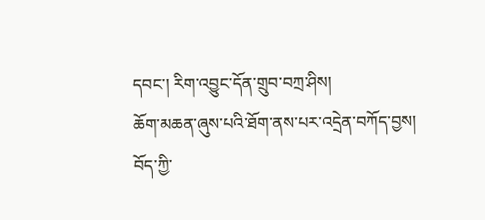དབང་། རིག་འབྱུང་དོན་གྲུབ་བཀྲ་ཤིས།
ཆོག་མཆན་ཞུས་པའི་ཐོག་ནས་པར་འདྲེན་བཀོད་བྱས།
བོད་ཀྱི་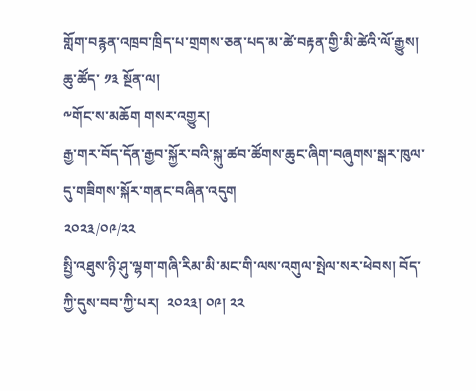གློག་བརྙན་འཁྲབ་ཁྲིད་པ་གྲགས་ཅན་པད་མ་ཚེ་བརྟན་གྱི་མི་ཚེའི་ལོ་རྒྱུས།
ཆུ་ཚོད་ ༡༣ སྔོན་ལ།
༸གོང་ས་མཆོག གསར་འགྱུར།
རྒྱ་གར་བོད་དོན་རྒྱབ་སྐྱོར་བའི་སྐུ་ཚབ་ཚོགས་ཆུང་ཞིག་བཞུགས་སྒར་ཁུལ་དུ་གཟིགས་སྐོར་གནང་བཞིན་འདུག
༢༠༢༣/༠༩/༢༢
སྤྱི་འཐུས་ཉི་ཤུ་ལྷག་གཞི་རིམ་མི་མང་གི་ལས་འགུལ་སྤེལ་སར་ཕེབས། བོད་ཀྱི་དུས་བབ་ཀྱི་པར།  ༢༠༢༣། ༠༩། ༢༢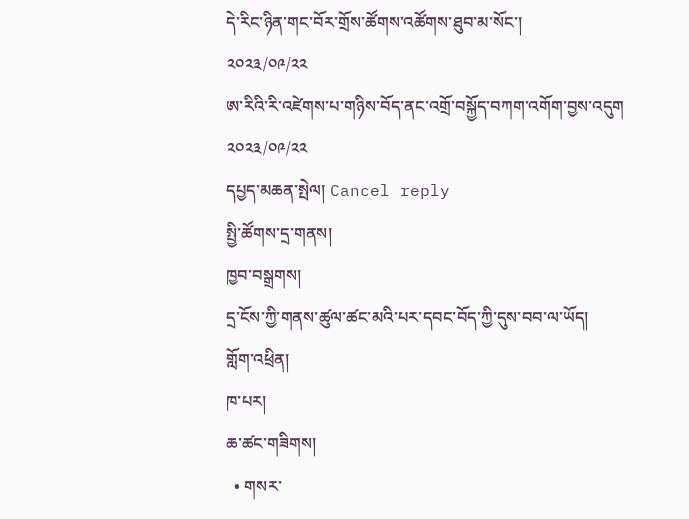དེ་རིང་ཉིན་གང་བོར་གྲོས་ཚོགས་འཚོགས་ཐུབ་མ་སོང་།
༢༠༢༣/༠༩/༢༢
ཨ་རིའི་རི་འཛེགས་པ་གཉིས་བོད་ནང་འགྲོ་བསྐྱོད་བཀག་འགོག་བྱས་འདུག
༢༠༢༣/༠༩/༢༢
དཔྱད་མཆན་སྤེལ། Cancel reply
སྤྱི་ཚོགས་དྲ་གནས།
ཁྱབ་བསྒྲགས།
དྲ་ངོས་ཀྱི་གནས་ཚུལ་ཚང་མའི་པར་དབང་བོད་ཀྱི་དུས་བབ་ལ་ཡོད།
གློག་འཕྲིན།
ཁ་པར།
ཆ་ཚང་གཟིགས།
  • གསར་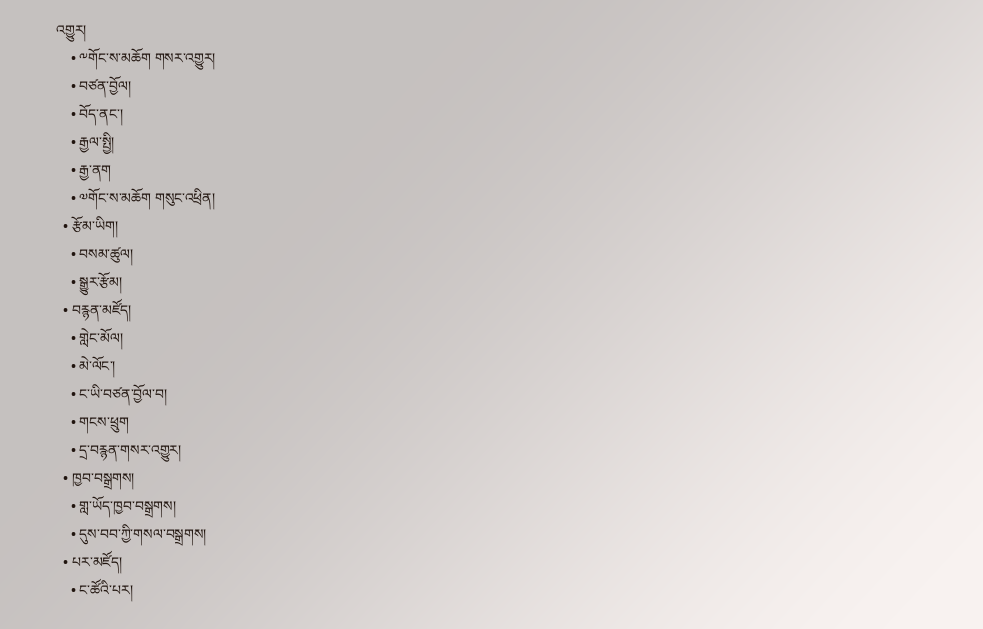འགྱུར།
    • ༸གོང་ས་མཆོག གསར་འགྱུར།
    • བཙན་བྱོལ།
    • བོད་ནང་།
    • རྒྱལ་སྤྱི།
    • རྒྱ་ནག
    • ༧གོང་ས་མཆོག གསུང་འཕྲིན།
  • རྩོམ་ཡིག།
    • བསམ་ཚུལ།
    • སྒྱུར་རྩོམ།
  • བརྙན་མཛོད།
    • གླེང་མོལ།
    • མེ་ལོང་།
    • ང་ཡི་བཙན་བྱོལ་བ།
    • གངས་ཕྲུག
    • དྲ་བརྙན་གསར་འགྱུར།
  • ཁྱབ་བསྒྲགས།
    • གླ་ཡོད་ཁྱབ་བསྒྲགས།
    • དུས་བབ་ཀྱི་གསལ་བསྒྲགས།
  • པར་མཛོད།
    • ང་ཚོའི་པར།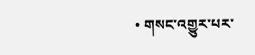• གསང་འགྱུར་པར་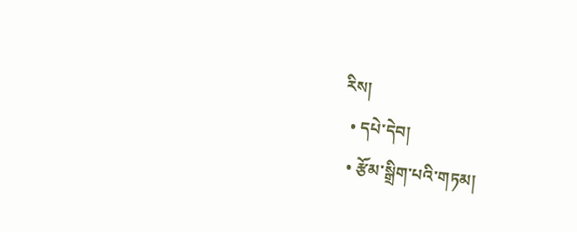རིས།
  • དཔེ་དེབ།
  • རྩོམ་སྒྲིག་པའི་གཏམ།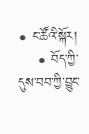• ང་ཚོའི་སྐོར།
    • བོད་ཀྱི་དུས་བབ་ཀྱི་བྱུང་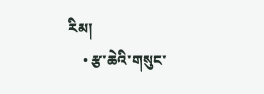རིམ།
    • རྩ་ཆེའི་གསུང་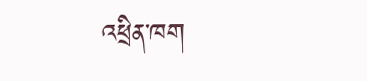འཕྲིན་ཁག